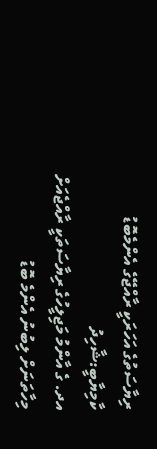ރިޔާސަތުގެ އަހަރަކީ ރާއްޖޭގެ އެންމެބޮޑު ކާމިޔާބީ:ޝާހިދު
އދ. ގެ އާންމު މަޖިލީހުގެ ރިޔާސަތަކީ ރާއްޖެއަށް މިހާތަނަށް ލިބުނު އެންމެ ބޮޑު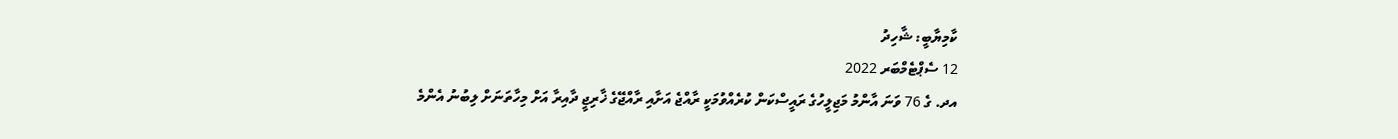ކާމިޔާބީ: ޝާހިދު
12 ސެޕްޓެމްބަރ 2022
އދ. ގެ 76 ވަނަ އާންމު މަޖިލީހުގެ ރައީސްކަން ކުރެއްވުމަކީ ރާއްޖެ އަށާއި ރާއްޖޭގެ ޚާރިޖީ ދާއިރާ އަށް މިހާތަނަށް ލިބުނު އެންމެ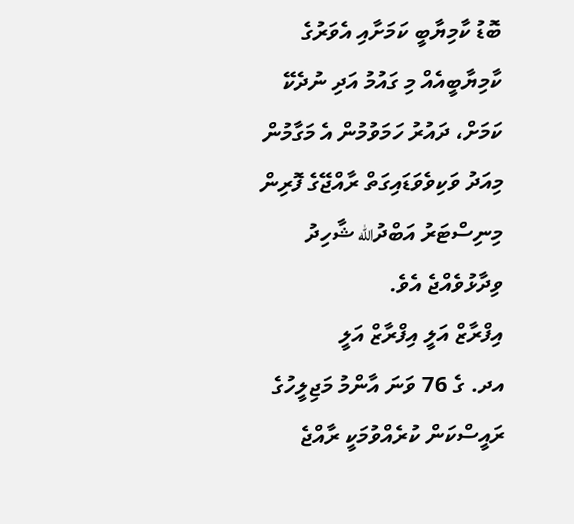ބޮޑު ކާމިޔާބީ ކަމަށާއި އެވަރުގެ ކާމިޔާބީއެއް މި ގައުމު އަދި ނުދެކޭ ކަމަށް، ދައުރު ހަމަވުމުން އެ މަގާމުން މިއަދު ވަކިވެވަޑައިގަތް ރާއްޖޭގެ ފޮރިން މިނިސްޓަރު އަބްދުالله ޝާހިދު ވިދާޅުވެއްޖެ އެވެ.
އިފްރާޒް އަލީ އިފްރާޒް އަލީ
އދ. ގެ 76 ވަނަ އާންމު މަޖިލީހުގެ ރައީސްކަން ކުރެއްވުމަކީ ރާއްޖެ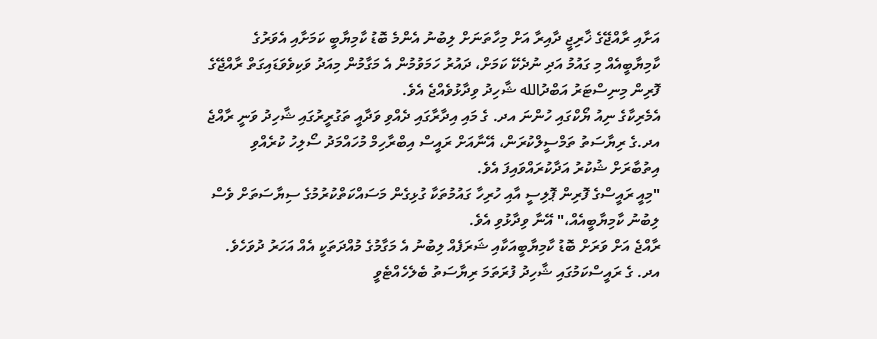އަށާއި ރާއްޖޭގެ ޚާރިޖީ ދާއިރާ އަށް މިހާތަނަށް ލިބުނު އެންމެ ބޮޑު ކާމިޔާބީ ކަމަށާއި އެވަރުގެ ކާމިޔާބީއެއް މި ގައުމު އަދި ނުދެކޭ ކަމަށް، ދައުރު ހަމަވުމުން އެ މަގާމުން މިއަދު ވަކިވެވަޑައިގަތް ރާއްޖޭގެ ފޮރިން މިނިސްޓަރު އަބްދުالله ޝާހިދު ވިދާޅުވެއްޖެ އެވެ.
އެމެރިކާގެ ނިއު ޔޯކްގައި ހުންނަ އދ. ގެ މައި އިދާރާގައި ދެއްވި ވަދާއީ ތަގުރީރުގައި ޝާހިދު ވަނީ ރާއްޖެ އދ.ގެ ރިޔާސަތު ތަމްސީލްކުރަން، އޭނާއަށް ރައީސް އިބްރާހިމް މުހައްމަދު ސޯލިހު ކުރެއްވި އިތުބާރަށް ޝުކުރު އަދާކުރައްވައިފަ އެވެ.
"މިއީ ރައީސްގެ ފޮރިން ޕޮލިސީ އާއި ހުރިހާ ގައުމުތަކާ ގުޅިގެން މަސައްކަތްކުރުމުގެ ސިޔާސަތަށް ވެސް ލިބުނު ކާމިޔާބީއެއް،" އޭނާ ވިދާޅުވި އެވެ.
ރާއްޖެ އަށް ވަރަށް ބޮޑު ކާމިޔާބީއަކާއި ޝަރަފެއް ލިބުނު އެ މަގާމުގެ މުއްދަތަކީ އެއް އަހަރު ދުވަހެވެ. އދ. ގެ ރައީސްކަމުގައި ޝާހިދު ފުރަތަމަ ރިޔާސަތު ބެލެހެއްޓެވީ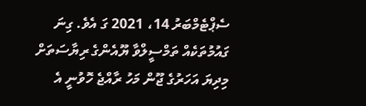ސެޕްޓެމްބަރު 14، 2021 ގަ އެވެ. ގިނަ ގައުމުތަކެއް ތަމްސީލްވާ ޔޫއެންގެ ރިޔާސަތަށް މިދިޔަ އަހަރުގެ ޖޫން މަހު ރާއްޖެ ހޮވުނީ އެ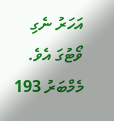އަހަރު ނެގި ވޯޓުގަ އެވެ. މެމްބަރު 193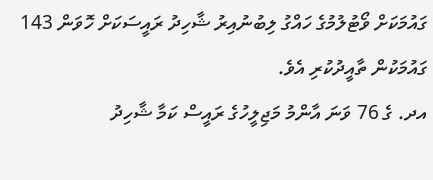ގައުމަކަށް ވޯޓުލުމުގެ ހައްގު ލިބުނުއިރު ޝާހިދު ރައީސަކަށް ހޮވަން 143 ގައުމަކުން ތާއީދުކުރި އެވެ.
އދ. ގެ 76 ވަނަ އާންމު މަޖިލީހުގެ ރައީސް ކަމާ ޝާހިދު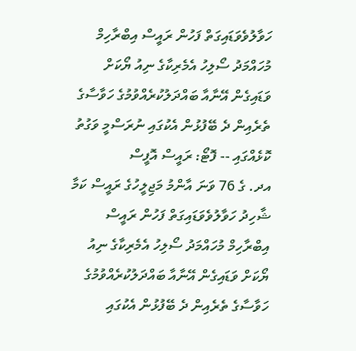ހަވާލުވެވަޑައިގަތް ފަހުން ރައީސް އިބްރާހިމް މުހައްމަދު ސޯލިހު އެމެރިކާގެ ނިއު ޔޯކަށް ވަޑައިގެން އޭނާއާ ބައްދަލުކުރެއްވުމުގެ ހަވާސާގެ ތެރެއިން ދެ ބޭފުޅުން އެކުގައި ނުރަސްމީ ވަގުތު ކޮޅެއްގައި -- ފޮޓޯ: ރައީސް އޮފީސް
އދ. ގެ 76 ވަނަ އާންމު މަޖިލީހުގެ ރައީސް ކަމާ ޝާހިދު ހަވާލުވެވަޑައިގަތް ފަހުން ރައީސް އިބްރާހިމް މުހައްމަދު ސޯލިހު އެމެރިކާގެ ނިއު ޔޯކަށް ވަޑައިގެން އޭނާއާ ބައްދަލުކުރެއްވުމުގެ ހަވާސާގެ ތެރެއިން ދެ ބޭފުޅުން އެކުގައި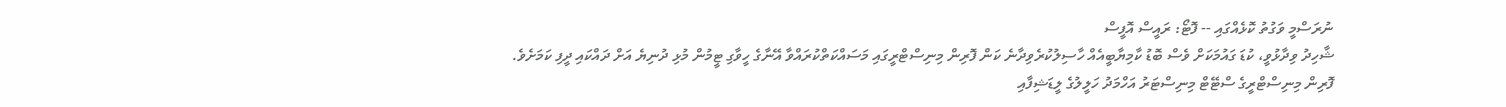ނުރަސްމީ ވަގުތު ކޮޅެއްގައި -- ފޮޓޯ: ރައީސް އޮފީސް
ޝާހިދު ވިދާޅުވީ، ކުޑަ ގައުމަކަށް ވެސް ބޮޑު ކާމިޔާބީއެއް ހާސިލުކުރެވިދާނެ ކަން ފޮރިން މިނިސްޓްރީގައި މަސައްކަތްކުރައްވާ އޭނާގެ ހީވާގި ޓީމުން މުޅި ދުނިޔެ އަށް ދައްކައި ދީފި ކަމަށެވެ.
ފޮރިން މިނިސްޓްރީގެ ސްޓޭޓް މިނިސްޓަރު އަހްމަދު ހަލީލުގެ ލީޑަޝިފާއި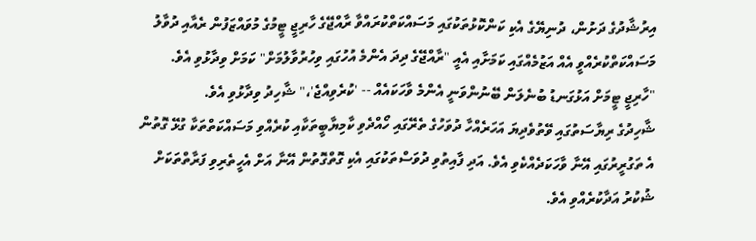އިރުޝާދުގެ ދަށުން، ދުނިޔޭގެ އެކި ކަންކޮޅުތަކުގައި މަސައްކަތްކުރައްވާ ރާއްޖޭގެ ހާރިޖީ ޓީމުގެ މުވައްޒަފުން ރެއާއި ދުވާލު މަސައްކަތްކުރެއްވީ އެއް އަޒުމެއްގައި ކަމަށާއި އެއީ "ރާއްޖޭގެ ދިދަ އެންމެ އުހުގައި ވިހުރުވާލުމަށް" ކަމަށް ވިދާޅުވި އެވެ.
"ހާރިޖީ ޓީމަށް އަޅުގަނޑު ބުނެލަން ބޭނުންވަނީ އެންމެ ވާހަކައެއް -- 'ކުރެވިއްޖެ'،" ޝާހިދު ވިދާޅުވި އެވެ.
ޝާހިދުގެ ރިޔާސަތުގައި ވޭތުވެދިޔަ އަހަރެއްހާ ދުވަހުގެ ތެރޭގައި ހޯއްދެވި ކާމިޔާބީތަކާއި ކުރެއްވި މަސައްކަތްތަކާ ގުޅޭ ގޮތުން އެ ތަގުރީރުގައި އޭނާ ވާހަކަދެއްކެވި އެވެ. އަދި ފާއިތުވި ދުވަސްތަކުގައި އެކި ގޮތްގޮތުން އޭނާ އަށް އެހީތެރިވި ފަރާތްތަކަށް ޝުކުރު އަދާކުރެއްވި އެވެ.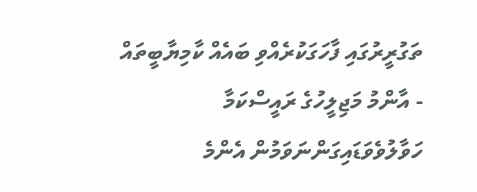ތަގުރީރުގައި ފާހަގަކުރެއްވި ބައެއް ކާމިޔާބީތައް
- އާންމު މަޖިލީހުގެ ރައީސްކަމާ ހަވާލުވެވަޑައިގަންނަވަމުން އެންމެ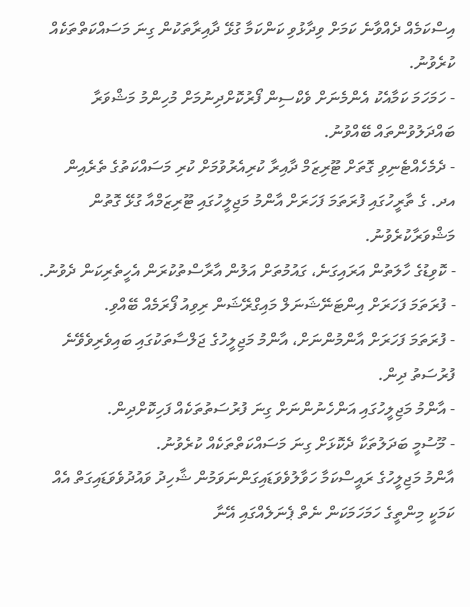އިސްކަމެއް ދެއްވާނެ ކަމަށް ވިދާޅުވި ކަންކަމާ ގުޅޭ ދާއިރާތަކުން ގިނަ މަސައްކަތްތަކެއް ކުރެވުނު.
- ހަމަހަމަ ކަމާއެކު އެންމެނަށް ވެކްސިން ފޯރުކޮށްދިނުމަށް މުހިންމު މަޝްވަރާ ބައްދަލުވުންތައް ބޭއްވުނު.
- ދެމެހެއްޓެނިވި ގޮތަށް ޓޫރިޒަމް ދާއިރާ ކުރިއެރުވުމަށް ކުރި މަސައްކަތުގެ ތެރެއިން އދ. ގެ ތާރީހުގައި ފުރަތަމަ ފަހަރަށް އާންމު މަޖިލީހުގައި ޓޫރިޒަމްއާ ގުޅޭ ގޮތުން މަޝްވަރާކުރެވުނު.
- ކޮވިޑުގެ ހާލަތުން އަރައިގަނެ، ގައުމުތަށް އަލުން އާރާސްތުކުރަން އެހީތެރިކަން ދެވުނު.
- ފުރަތަމަ ފަހަރަށް އިންޓަނޭޝަނަލް މައިގްރޭޝަން ރިވިއު ފޯރަމެއް ބޭއްވި.
- ފުރަތަމަ ފަހަރަށް އާންމުންނަށް، އާންމު މަޖިލީހުގެ ޖަލްސާތަކުގައި ބައިވެރިވެވޭނެ ފުރުސަތު ދިން.
- އާންމު މަޖިލީހުގައި އަންހެނުންނަށް ގިނަ ފުރުސަތުތަކެއް ފަހިކޮށްދިން.
- މޫސުމީ ބަދަލުތަކާ ދެކޮޅަށް ގިނަ މަސައްކަތްތަކެއް ކުރެވުނު.
އާންމު މަޖިލީހުގެ ރައީސްކަމާ ހަވާލުވެވަޑައިގަންނަވަމުން ޝާހިދު ވައުދުވެވަޑައިގަތް އެއް ކަމަކީ މިންތީގެ ހަމަހަމަކަން ނެތް ޕެނަލެއްގައި އޭނާ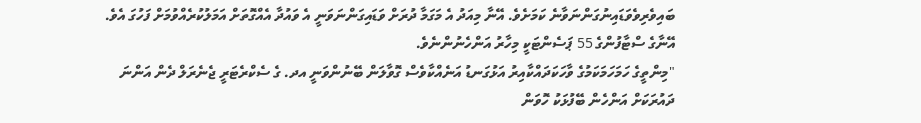ބައިވެރިވެވަޑައިނުގަންނަވާނެ ކަމަށެވެ. އޭނާ މިއަދު އެ މަގަމާ ދުރަށް ވަޑައިގަންނަވަނީ އެ ވައުދާ އެއްގޮތަށް އަމަލުކުރެއްވުމަށް ފަހުގަ އެވެ. އޭނާގެ ސްޓާފުންގެ 55 ޕަސެންޓަކީ މިހާރު އަންހެނުންނެވެ.
"މިންތީގެ ހަމަހަމަކަމުގެ ވާހަކަދައްކާއިރު އަޅުގަނޑު އަނެއްކާވެސް ގޮވާލަން ބޭނުންވަނީ އދ. ގެ ސެކްރެޓަރީ ޖެނެރަލް ދެން އަންނަ ދައުރަކަށް އަންހެން ބޭފުޅަކު ހޮވަން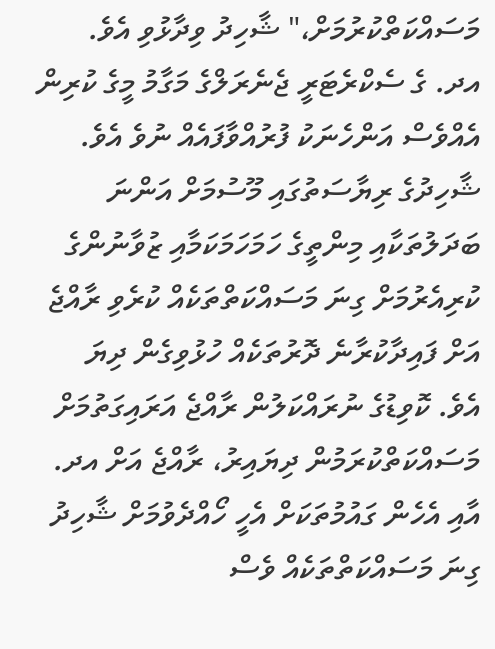މަސައްކަތްކުރުމަށް،" ޝާހިދު ވިދާޅުވި އެވެ.
އދ. ގެ ސެކްރެޓަރީ ޖެނެރަލްގެ މަގާމު މީގެ ކުރިން އެއްވެސް އަންހެނަކު ފުރުއްވާފައެއް ނުވެ އެވެ.
ޝާހިދުގެ ރިޔާސަތުގައި މޫސުމަށް އަންނަ ބަދަލުތަކާއި މިންތީގެ ހަމަހަމަކަމާއި ޒުވާނުންގެ ކުރިއެރުމަށް ގިނަ މަސައްކަތްތަކެއް ކުރެވި ރާއްޖެ އަށް ފައިދާކުރާނެ ދޮރުތަކެއް ހުޅުވިގެން ދިޔަ އެވެ. ކޮވިޑުގެ ނުރައްކަލުން ރާއްޖެ އަރައިގަތުމަށް މަސައްކަތްކުރަމުން ދިޔައިރު، ރާއްޖެ އަށް އދ. އާއި އެހެން ގައުމުތަކަށް އެހީ ހޯއްދެވުމަށް ޝާހިދު ގިނަ މަސައްކަތްތަކެއް ވެސް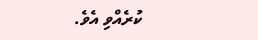ކުރެއްވި އެވެ.